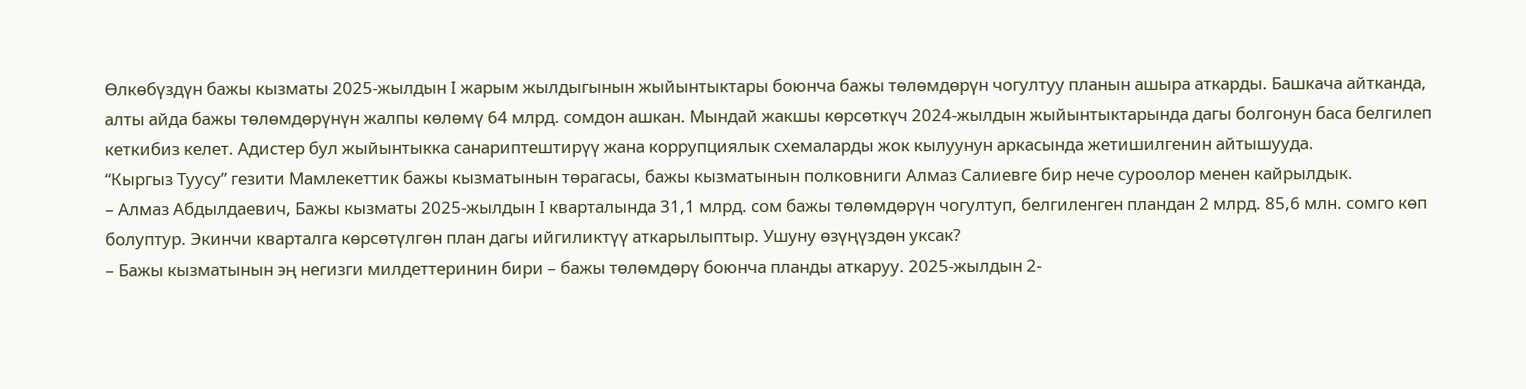Өлкөбүздүн бажы кызматы 2025-жылдын I жарым жылдыгынын жыйынтыктары боюнча бажы төлөмдөрүн чогултуу планын ашыра аткарды. Башкача айтканда, алты айда бажы төлөмдөрүнүн жалпы көлөмү 64 млрд. сомдон ашкан. Мындай жакшы көрсөткүч 2024-жылдын жыйынтыктарында дагы болгонун баса белгилеп кеткибиз келет. Адистер бул жыйынтыкка санариптештирүү жана коррупциялык схемаларды жок кылуунун аркасында жетишилгенин айтышууда.
“Кыргыз Туусу” гезити Мамлекеттик бажы кызматынын төрагасы, бажы кызматынын полковниги Алмаз Салиевге бир нече суроолор менен кайрылдык.
– Алмаз Абдылдаевич, Бажы кызматы 2025-жылдын I кварталында 31,1 млрд. сом бажы төлөмдөрүн чогултуп, белгиленген пландан 2 млрд. 85,6 млн. сомго көп болуптур. Экинчи кварталга көрсөтүлгөн план дагы ийгиликтүү аткарылыптыр. Ушуну өзүңүздөн уксак?
– Бажы кызматынын эң негизги милдеттеринин бири – бажы төлөмдөрү боюнча планды аткаруу. 2025-жылдын 2-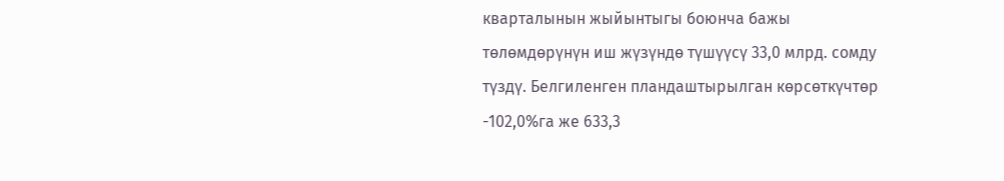кварталынын жыйынтыгы боюнча бажы төлөмдөрүнүн иш жүзүндө түшүүсү 33,0 млрд. сомду түздү. Белгиленген пландаштырылган көрсөткүчтөр -102,0%га же 633,3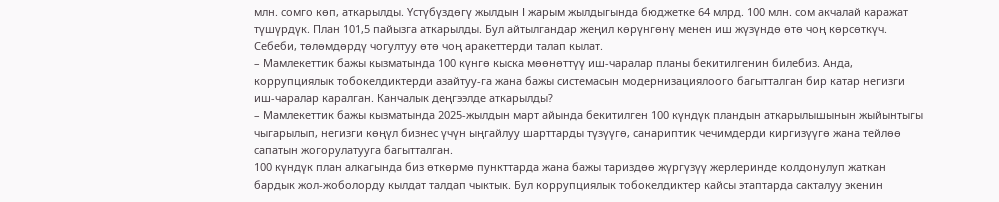млн. сомго көп, аткарылды. Үстүбүздөгү жылдын I жарым жылдыгында бюджетке 64 млрд. 100 млн. сом акчалай каражат түшүрдүк. План 101,5 пайызга аткарылды. Бул айтылгандар жеңил көрүнгөнү менен иш жүзүндө өтө чоң көрсөткүч. Себеби, төлөмдөрдү чогултуу өтө чоң аракеттерди талап кылат.
– Мамлекеттик бажы кызматында 100 күнгө кыска мөөнөттүү иш-чаралар планы бекитилгенин билебиз. Анда, коррупциялык тобокелдиктерди азайтуу-га жана бажы системасын модернизациялоого багытталган бир катар негизги иш-чаралар каралган. Канчалык деңгээлде аткарылды?
– Мамлекеттик бажы кызматында 2025-жылдын март айында бекитилген 100 күндүк пландын аткарылышынын жыйынтыгы чыгарылып, негизги көңүл бизнес үчүн ыңгайлуу шарттарды түзүүгө, санариптик чечимдерди киргизүүгө жана тейлөө сапатын жогорулатууга багытталган.
100 күндүк план алкагында биз өткөрмө пункттарда жана бажы тариздөө жүргүзүү жерлеринде колдонулуп жаткан бардык жол-жоболорду кылдат талдап чыктык. Бул коррупциялык тобокелдиктер кайсы этаптарда сакталуу экенин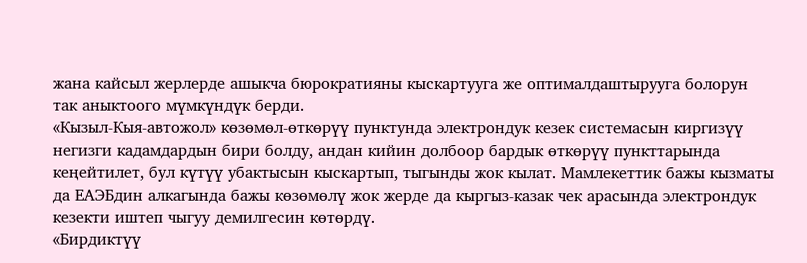жана кайсыл жерлерде ашыкча бюрократияны кыскартууга же оптималдаштырууга болорун так аныктоого мүмкүндүк берди.
«Кызыл-Кыя-автожол» көзөмөл-өткөрүү пунктунда электрондук кезек системасын киргизүү негизги кадамдардын бири болду, андан кийин долбоор бардык өткөрүү пункттарында кеңейтилет, бул күтүү убактысын кыскартып, тыгынды жок кылат. Мамлекеттик бажы кызматы да ЕАЭБдин алкагында бажы көзөмөлү жок жерде да кыргыз-казак чек арасында электрондук кезекти иштеп чыгуу демилгесин көтөрдү.
«Бирдиктүү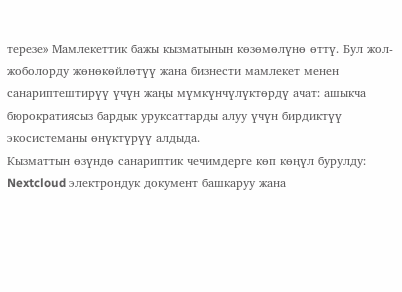терезе» Мамлекеттик бажы кызматынын көзөмөлүнө өттү. Бул жол-жоболорду жөнөкөйлөтүү жана бизнести мамлекет менен санариптештирүү үчүн жаңы мүмкүнчүлүктөрдү ачат: ашыкча бюрократиясыз бардык уруксаттарды алуу үчүн бирдиктүү экосистеманы өнүктүрүү алдыда.
Кызматтын өзүндө санариптик чечимдерге көп көңүл бурулду: Nextcloud электрондук документ башкаруу жана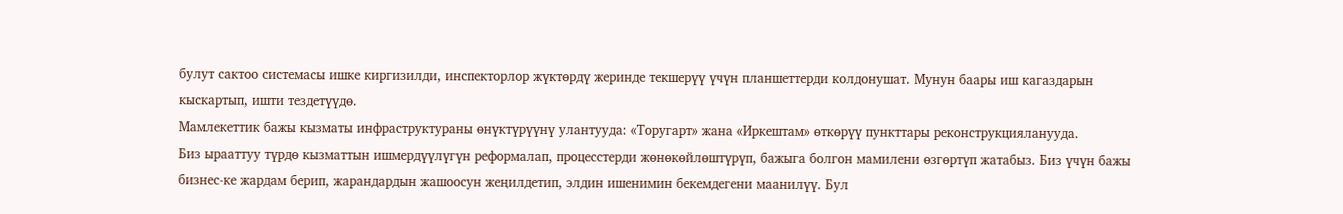булут сактоо системасы ишке киргизилди, инспекторлор жүктөрдү жеринде текшерүү үчүн планшеттерди колдонушат. Мунун баары иш кагаздарын кыскартып, ишти тездетүүдө.
Мамлекеттик бажы кызматы инфраструктураны өнүктүрүүнү улантууда: «Торугарт» жана «Иркештам» өткөрүү пункттары реконструкцияланууда.
Биз ырааттуу түрдө кызматтын ишмердүүлүгүн реформалап, процесстерди жөнөкөйлөштүрүп, бажыга болгон мамилени өзгөртүп жатабыз. Биз үчүн бажы бизнес-ке жардам берип, жарандардын жашоосун жеңилдетип, элдин ишенимин бекемдегени маанилүү. Бул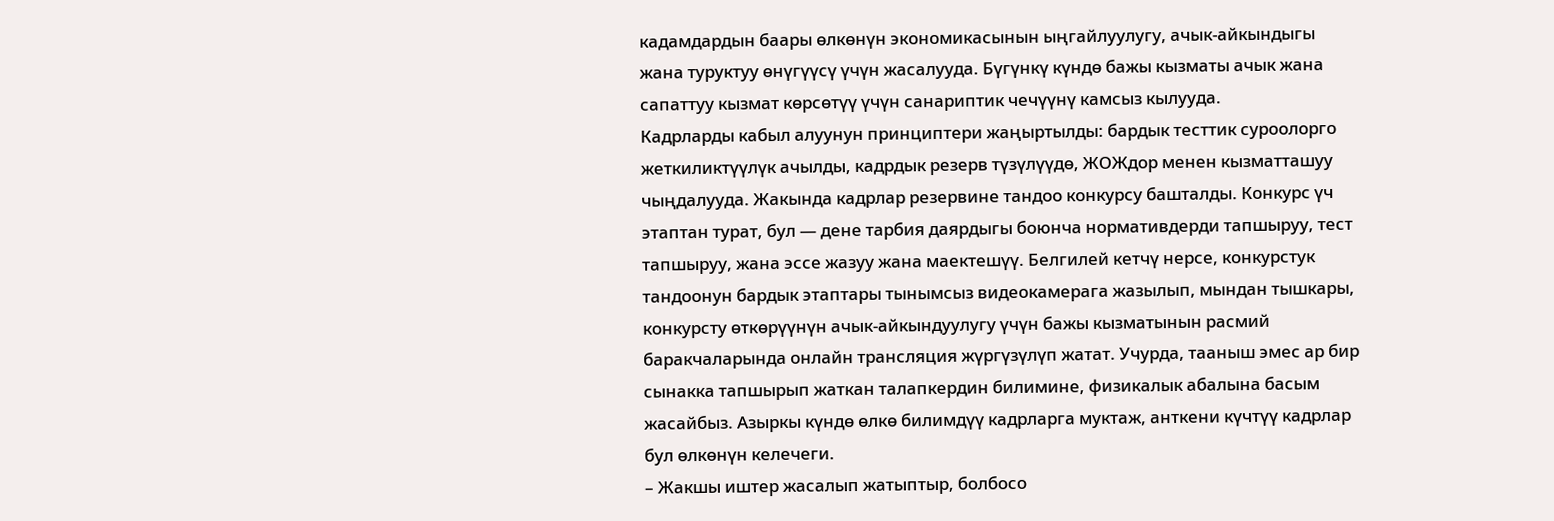кадамдардын баары өлкөнүн экономикасынын ыңгайлуулугу, ачык-айкындыгы жана туруктуу өнүгүүсү үчүн жасалууда. Бүгүнкү күндө бажы кызматы ачык жана сапаттуу кызмат көрсөтүү үчүн санариптик чечүүнү камсыз кылууда.
Кадрларды кабыл алуунун принциптери жаңыртылды: бардык тесттик суроолорго жеткиликтүүлүк ачылды, кадрдык резерв түзүлүүдө, ЖОЖдор менен кызматташуу чыңдалууда. Жакында кадрлар резервине тандоо конкурсу башталды. Конкурс үч этаптан турат, бул — дене тарбия даярдыгы боюнча нормативдерди тапшыруу, тест тапшыруу, жана эссе жазуу жана маектешүү. Белгилей кетчү нерсе, конкурстук тандоонун бардык этаптары тынымсыз видеокамерага жазылып, мындан тышкары, конкурсту өткөрүүнүн ачык-айкындуулугу үчүн бажы кызматынын расмий баракчаларында онлайн трансляция жүргүзүлүп жатат. Учурда, тааныш эмес ар бир сынакка тапшырып жаткан талапкердин билимине, физикалык абалына басым жасайбыз. Азыркы күндө өлкө билимдүү кадрларга муктаж, анткени күчтүү кадрлар бул өлкөнүн келечеги.
– Жакшы иштер жасалып жатыптыр, болбосо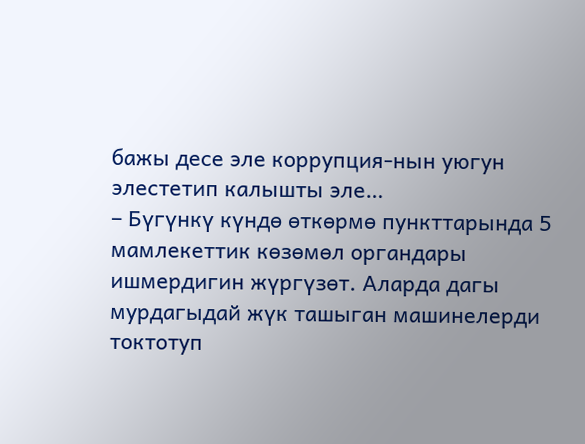бажы десе эле коррупция-нын уюгун элестетип калышты эле…
– Бүгүнкү күндө өткөрмө пункттарында 5 мамлекеттик көзөмөл органдары ишмердигин жүргүзөт. Аларда дагы мурдагыдай жүк ташыган машинелерди токтотуп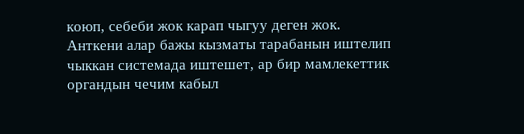коюп, себеби жок карап чыгуу деген жок. Анткени алар бажы кызматы тарабанын иштелип чыккан системада иштешет, ар бир мамлекеттик органдын чечим кабыл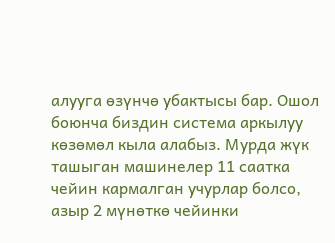алууга өзүнчө убактысы бар. Ошол боюнча биздин система аркылуу көзөмөл кыла алабыз. Мурда жүк ташыган машинелер 11 саатка чейин кармалган учурлар болсо, азыр 2 мүнөткө чейинки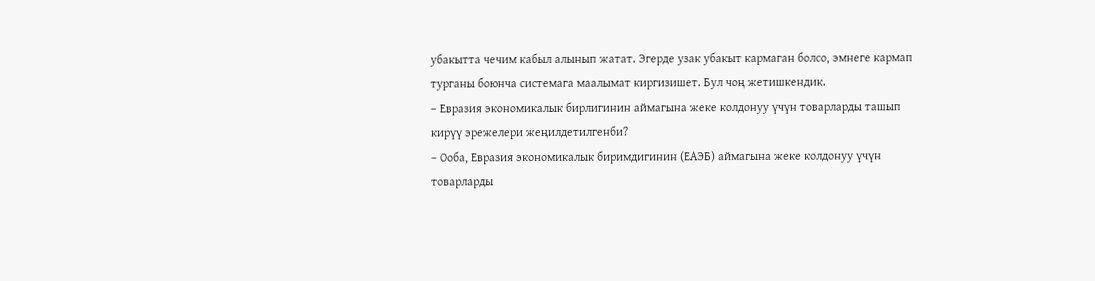убакытта чечим кабыл алынып жатат. Эгерде узак убакыт кармаган болсо, эмнеге кармап турганы боюнча системага маалымат киргизишет. Бул чоң жетишкендик.
– Евразия экономикалык бирлигинин аймагына жеке колдонуу үчүн товарларды ташып кирүү эрежелери жеңилдетилгенби?
– Ооба, Евразия экономикалык биримдигинин (ЕАЭБ) аймагына жеке колдонуу үчүн товарларды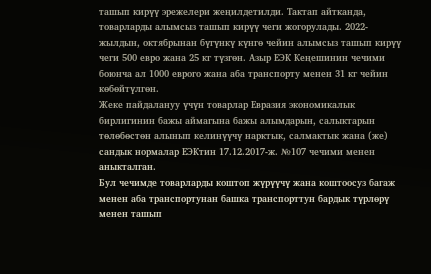ташып кирүү эрежелери жеңилдетилди. Тактап айтканда, товарларды алымсыз ташып кирүү чеги жогорулады. 2022-жылдын, октябрынан бүгүнкү күнгө чейин алымсыз ташып кирүү чеги 500 евро жана 25 кг түзгөн. Азыр ЕЭК Кеңешинин чечими боюнча ал 1000 еврого жана аба транспорту менен 31 кг чейин көбөйтүлгөн.
Жеке пайдалануу үчүн товарлар Евразия экономикалык бирлигинин бажы аймагына бажы алымдарын, салыктарын төлөбөстөн алынып келинүүчү нарктык, салмактык жана (же) сандык нормалар ЕЭКтин 17.12.2017-ж. №107 чечими менен аныкталган.
Бул чечимде товарларды коштоп жүрүүчү жана коштоосуз багаж менен аба транспортунан башка транспорттун бардык түрлөрү менен ташып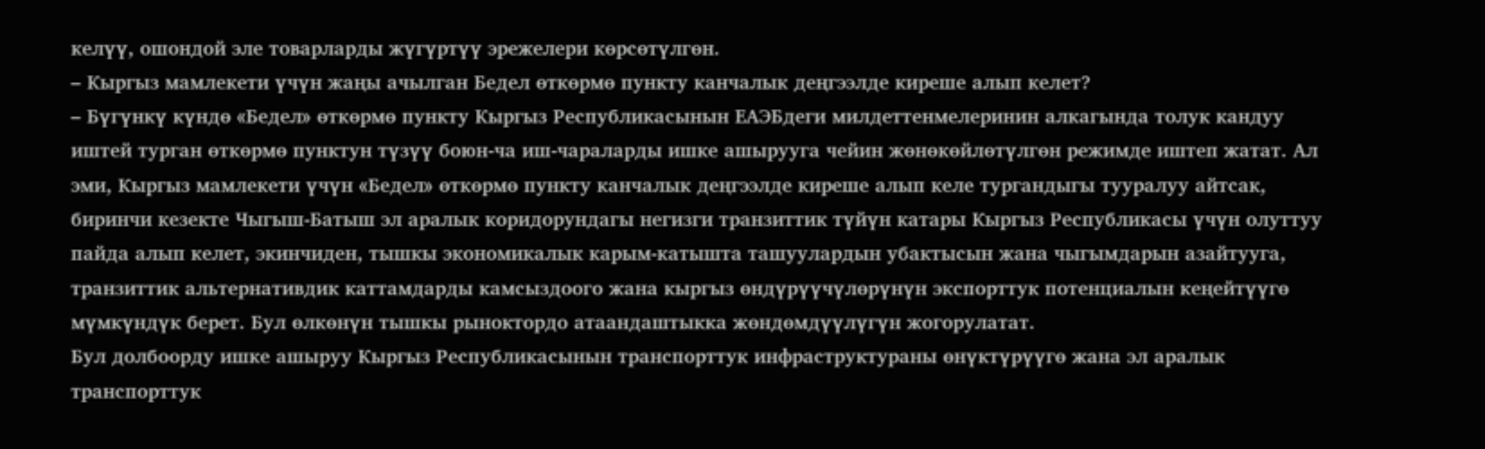келүү, ошондой эле товарларды жүгүртүү эрежелери көрсөтүлгөн.
– Кыргыз мамлекети үчүн жаңы ачылган Бедел өткөрмө пункту канчалык деңгээлде киреше алып келет?
– Бүгүнкү күндө «Бедел» өткөрмө пункту Кыргыз Республикасынын ЕАЭБдеги милдеттенмелеринин алкагында толук кандуу иштей турган өткөрмө пунктун түзүү боюн-ча иш-чараларды ишке ашырууга чейин жөнөкөйлөтүлгөн режимде иштеп жатат. Ал эми, Кыргыз мамлекети үчүн «Бедел» өткөрмө пункту канчалык деңгээлде киреше алып келе тургандыгы тууралуу айтсак, биринчи кезекте Чыгыш-Батыш эл аралык коридорундагы негизги транзиттик түйүн катары Кыргыз Республикасы үчүн олуттуу пайда алып келет, экинчиден, тышкы экономикалык карым-катышта ташуулардын убактысын жана чыгымдарын азайтууга, транзиттик альтернативдик каттамдарды камсыздоого жана кыргыз өндүрүүчүлөрүнүн экспорттук потенциалын кеңейтүүгө мүмкүндүк берет. Бул өлкөнүн тышкы рыноктордо атаандаштыкка жөндөмдүүлүгүн жогорулатат.
Бул долбоорду ишке ашыруу Кыргыз Республикасынын транспорттук инфраструктураны өнүктүрүүгө жана эл аралык транспорттук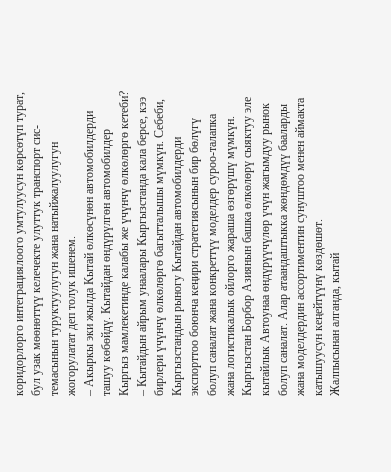коридорлорго интеграциялоого умтулуусун көрсөтүп турат, бул узак мөөнөттүү келечекте улуттук транспорт сис-темасынын туруктуулугун жана натыйжалуулугун жогорулатат деп толук ишенем.
– Акыркы эки жылда Кытай өлкөсүнөн автомобилдерди ташуу көбөйдү. Кытайдан өндүрүлгөн автомобилдер Кыргыз мамлекетинде калабы же үчүнчү өлкөлөргө кетеби?
– Кытайдын айрым унаалары Кыргызстанда кала берсе, кээ бирлери үчүнчү өлкөлөргө багытталышы мүмкүн. Себеби, Кыргызстандын рыногу Кытайдан автомобилдерди экспорттоо боюнча кеңири стратегиясынын бир бөлүгү болуп саналат жана конкреттүү моделдер суроо-талапка жана логистикалык ойлорго жараша өзгөрүшү мүмкүн.
Кыргызстан Борбор Азиянын башка өлкөлөрү сыяктуу эле кытайлык Автоунаа өндүрүүчүлөр үчүн жагымдуу рынок болуп саналат. Алар атаандаштыкка жөндөмдүү бааларды жана моделдердин ассортиментин сунуштоо менен аймакта катышуусун кеңейтүүнү көздөшөт.
Жалпысынан алганда, кытай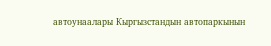автоунаалары Кыргызстандын автопаркынын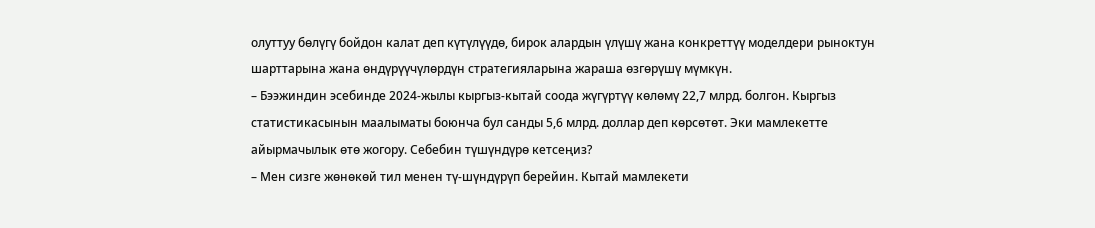олуттуу бөлүгү бойдон калат деп күтүлүүдө, бирок алардын үлүшү жана конкреттүү моделдери рыноктун шарттарына жана өндүрүүчүлөрдүн стратегияларына жараша өзгөрүшү мүмкүн.
– Бээжиндин эсебинде 2024-жылы кыргыз-кытай соода жүгүртүү көлөмү 22,7 млрд. болгон. Кыргыз статистикасынын маалыматы боюнча бул санды 5,6 млрд. доллар деп көрсөтөт. Эки мамлекетте айырмачылык өтө жогору. Себебин түшүндүрө кетсеңиз?
– Мен сизге жөнөкөй тил менен тү-шүндүрүп берейин. Кытай мамлекети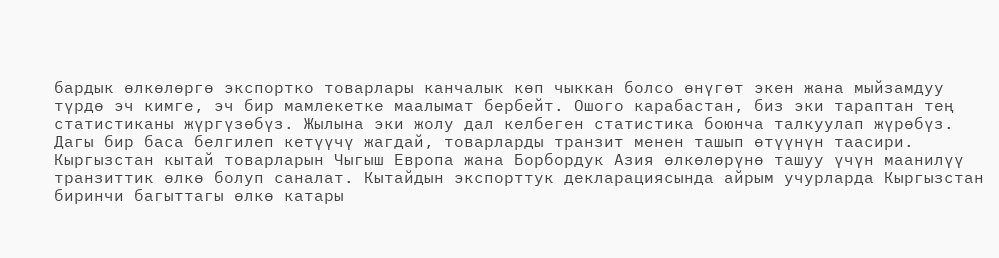бардык өлкөлөргө экспортко товарлары канчалык көп чыккан болсо өнүгөт экен жана мыйзамдуу түрдө эч кимге, эч бир мамлекетке маалымат бербейт. Ошого карабастан, биз эки тараптан тең статистиканы жүргүзөбүз. Жылына эки жолу дал келбеген статистика боюнча талкуулап жүрөбүз.
Дагы бир баса белгилеп кетүүчү жагдай, товарларды транзит менен ташып өтүүнүн таасири. Кыргызстан кытай товарларын Чыгыш Европа жана Борбордук Азия өлкөлөрүнө ташуу үчүн маанилүү транзиттик өлкө болуп саналат. Кытайдын экспорттук декларациясында айрым учурларда Кыргызстан биринчи багыттагы өлкө катары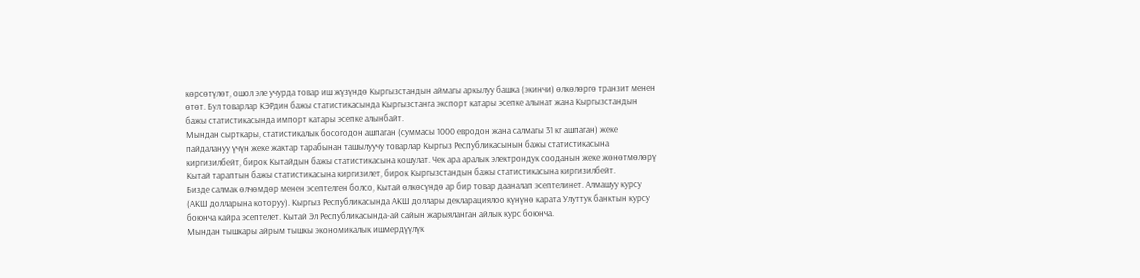көрсөтүлөт, ошол эле учурда товар иш жүзүндө Кыргызстандын аймагы аркылуу башка (экинчи) өлкөлөргө транзит менен өтөт. Бул товарлар КЭРдин бажы статистикасында Кыргызстанга экспорт катары эсепке алынат жана Кыргызстандын бажы статистикасында импорт катары эсепке алынбайт.
Мындан сырткары, статистикалык босогодон ашпаган (суммасы 1000 евродон жана салмагы 31 кг ашпаган) жеке пайдалануу үчүн жеке жактар тарабынан ташылуучу товарлар Кыргыз Республикасынын бажы статистикасына киргизилбейт, бирок Кытайдын бажы статистикасына кошулат. Чек ара аралык электрондук сооданын жеке жөнөтмөлөрү Кытай тараптын бажы статистикасына киргизилет, бирок Кыргызстандын бажы статистикасына киргизилбейт.
Бизде салмак өлчөмдөр менен эсептелген болсо, Кытай өлкөсүндө ар бир товар дааналап эсептелинет. Алмашуу курсу (АКШ долларына которуу). Кыргыз Республикасында АКШ доллары декларациялоо күнүнө карата Улуттук банктын курсу боюнча кайра эсептелет. Кытай Эл Республикасында-ай сайын жарыяланган айлык курс боюнча.
Мындан тышкары айрым тышкы экономикалык ишмердүүлүк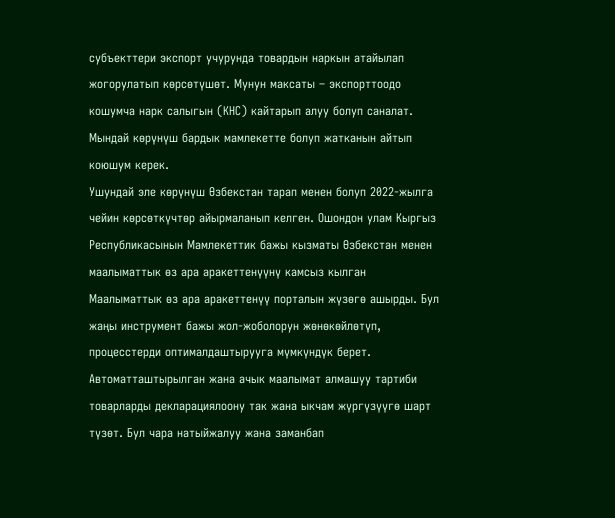субъекттери экспорт учурунда товардын наркын атайылап жогорулатып көрсөтүшөт. Мунун максаты – экспорттоодо кошумча нарк салыгын (КНС) кайтарып алуу болуп саналат. Мындай көрүнүш бардык мамлекетте болуп жатканын айтып коюшум керек.
Ушундай эле көрүнүш Өзбекстан тарап менен болуп 2022-жылга чейин көрсөткүчтөр айырмаланып келген. Ошондон улам Кыргыз Республикасынын Мамлекеттик бажы кызматы Өзбекстан менен маалыматтык өз ара аракеттенүүнү камсыз кылган Маалыматтык өз ара аракеттенүү порталын жүзөгө ашырды. Бул жаңы инструмент бажы жол-жоболорун жөнөкөйлөтүп, процесстерди оптималдаштырууга мүмкүндүк берет. Автоматташтырылган жана ачык маалымат алмашуу тартиби товарларды декларациялоону так жана ыкчам жүргүзүүгө шарт түзөт. Бул чара натыйжалуу жана заманбап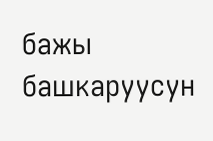бажы башкаруусун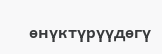өнүктүрүүдөгү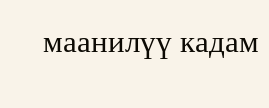маанилүү кадам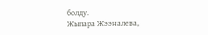болду.
Жыпара Жээналева,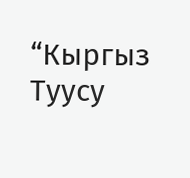“Кыргыз Туусу